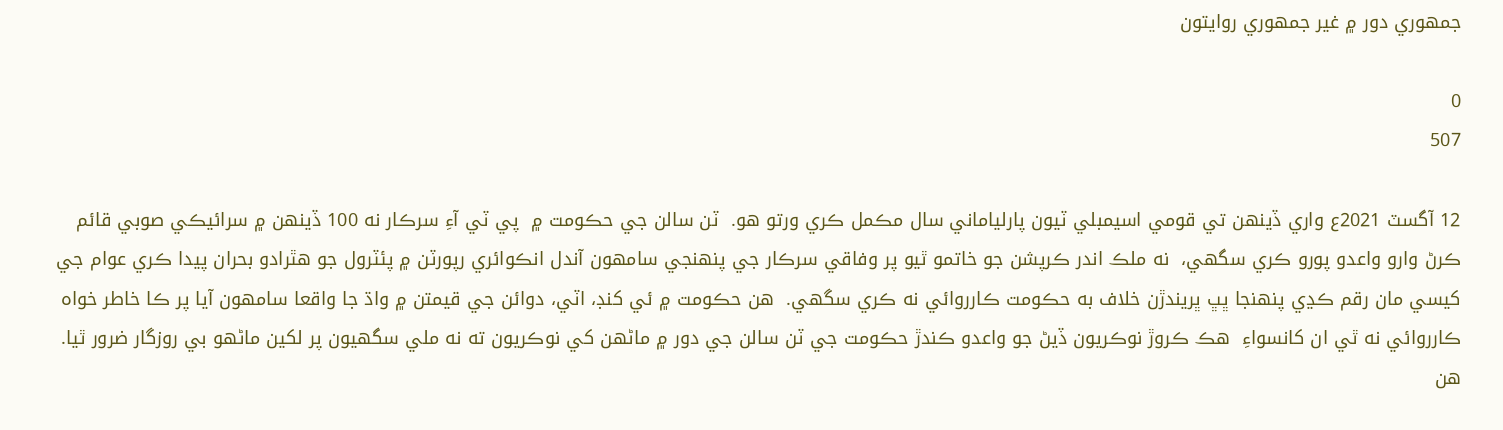جمهوري دور ۾ غير جمهوري روايتون

0
507

12 آگسٽ 2021ع واري ڏينهن تي قومي اسيمبلي ٽيون پارلياماني سال مڪمل ڪري ورتو هو.  ٽن سالن جي حڪومت ۾  پي ٽي آءِ سرڪار نه 100 ڏينهن ۾ سرائيڪي صوبي قائم ڪرڻ وارو واعدو پورو ڪري سگهي،  نه ملڪ اندر ڪرپشن جو خاتمو ٿيو پر وفاقي سرڪار جي پنهنجي سامهون آندل انڪوائري رپورٽن ۾ پئٽرول جو هٿرادو بحران پيدا ڪري عوام جي کيسي مان رقم ڪڍي پنهنجا ڀڀ ڀريندڙن خلاف به حڪومت ڪارروائي نه ڪري سگهي.  هن حڪومت ۾ ئي کنڊ، اٽي، دوائن جي قيمتن ۾ واڌ جا واقعا سامهون آيا پر ڪا خاطر خواه ڪارروائي نه ٿي ان کانسواءِ  هڪ ڪروڙ نوڪريون ڏيڻ جو واعدو ڪندڙ حڪومت جي ٽن سالن جي دور ۾ ماڻهن کي نوڪريون ته نه ملي سگهيون پر لکين ماڻهو بي روزگار ضرور ٿيا. هن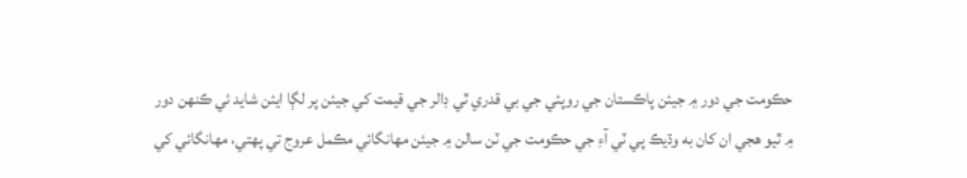حڪومت جي دور ۾ جيئن پاڪستان جي روپئي جي بي قدري ٿي ڊالر جي قيمت کي جيئن پر لڳا ايئن شايد ئي ڪنهن دور ۾ ٿيو هجي ان کان به وڌيڪ پي ٽي آءِ جي حڪومت جي ٽن سالن ۾ جيئن مهانگائي مڪمل عروج تي پهتي، مهانگائي کي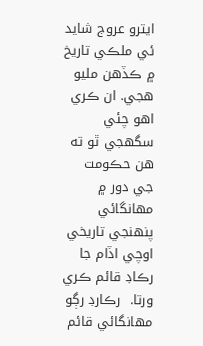ايترو عروج شايد ئي ملڪي تاريخ ۾ ڪڏهن مليو هجي. ان ڪري اهو چئي سگهجي ٿو ته هن حڪومت جي دور ۾ مهانگائي پنهنجي تاريخي اوچي اڏام جا رڪاڊ قائم ڪري ورتا.  رڪارڊ رڳو مهانگائي قائم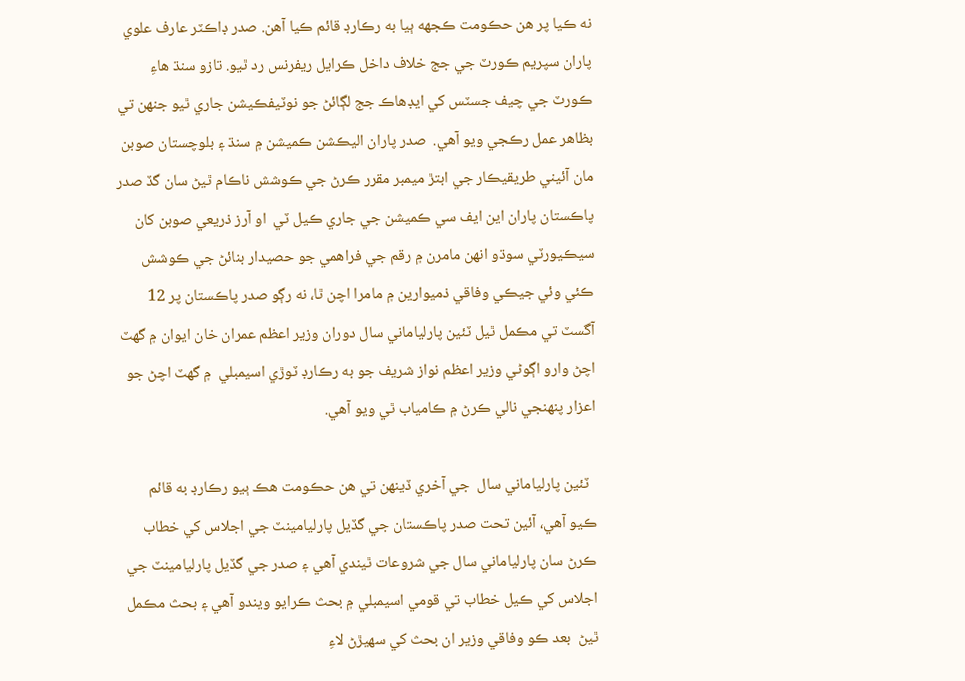نه ڪيا پر هن حڪومت ڪجھه ٻيا به رڪارڊ قائم ڪيا آھن. صدر ڊاڪٽر عارف علوي پاران سپريم ڪورٽ جي جج خلاف داخل ڪرايل ريفرنس رد ٿيو. تازو سنڌ هاءِ ڪورٽ جي چيف جسٽس کي ايڊهاڪ جج لڳائڻ جو نوٽيفڪيشن جاري ٿيو جنهن تي بظاهر عمل رڪجي ويو آھي.  صدر پاران اليڪشن ڪميشن ۾ سنڌ ۽ بلوچستان صوبن مان آئيني طريقيڪار جي ابتڙ ميمبر مقرر ڪرڻ جي ڪوشش ناڪام ٿيڻ سان گڏ صدر پاڪستان پاران اين ايف سي ڪميشن جي جاري ڪيل ٽي  او آرز ذريعي صوبن کان سيڪيورٽي سوڌو انهن مامرن ۾ رقم جي فراهمي جو حصيدار بنائڻ جي ڪوشش ڪئي وئي جيڪي وفاقي ذميوارين ۾ مامرا اچن ٿا، نه رڳو صدر پاڪستان پر 12 آگسٽ تي مڪمل ٿيل ٽئين پارلياماني سال دوران وزير اعظم عمران خان ايوان ۾ گهٽ اچڻ وارو اڳوڻي وزير اعظم نواز شريف جو به رڪارڊ ٽوڙي اسيمبلي  ۾ گهٽ اچڻ جو اعزار پنهنجي نالي ڪرڻ ۾ ڪامياب ٿي ويو آھي.

  ٽئين پارلياماني سال  جي آخري ڏينهن تي هن حڪومت هڪ ٻيو رڪارڊ به قائم ڪيو آھي، آئين تحت صدر پاڪستان جي گڏيل پارليامينٽ جي اجلاس کي خطاب ڪرڻ سان پارلياماني سال جي شروعات ٿيندي آھي ۽ صدر جي گڏيل پارليامينٽ جي اجلاس کي ڪيل خطاب تي قومي اسيمبلي ۾ بحث ڪرايو ويندو آھي ۽ بحث مڪمل ٿيڻ  بعد ڪو وفاقي وزير ان بحث کي سهيڙڻ لاءِ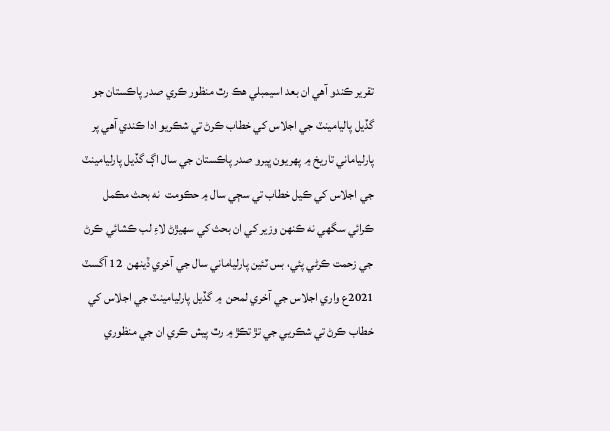تقرير ڪندو آھي ان بعد اسيمبلي هڪ رٿ منظور ڪري صدر پاڪستان جو گڏيل پاليامينٽ جي اجلاس کي خطاب ڪرڻ تي شڪريو ادا ڪندي آھي پر  پارلياماني تاريخ ۾ پهريون ڀيرو صدر پاڪستان جي سال اڳ گڏيل پارليامينٽ جي اجلاس کي ڪيل خطاب تي سڄي سال ۾ حڪومت  نه بحث مڪمل ڪرائي سگهي نه ڪنهن وزير کي ان بحث کي سهيڙڻ لاءِ لب ڪشائي ڪرڻ جي زحمت ڪرڻي پئي، بس ٽئين پارلياماني سال جي آخري ڏينهن  12 آگسٽ 2021ع واري اجلاس جي آخري لمحن  ۾ گڏيل پارليامينٽ جي اجلاس کي خطاب ڪرڻ تي شڪريي جي تڙ تڪڙ ۾ رٿ پيش ڪري ان جي منظوري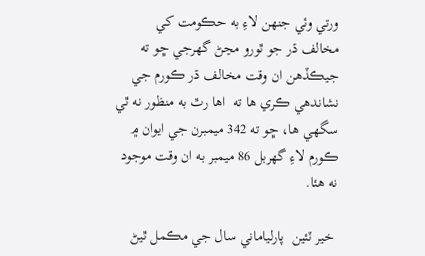ورتي وئي جنهن لاءِ به حڪومت کي مخالف ڌر جو ٿورو مڃڻ گهرجي ڇو ته جيڪڏهن ان وقت مخالف ڌر ڪورم جي نشاندهي ڪري ها ته  اها رٿ به منظور نه ٿي سگهي ها، ڇو ته 342 ميمبرن جي ايوان ۾ ڪورم لاءِ گهربل 86 ميمبر به ان وقت موجود نه هئا.

 خير ٽئين  پارلياماني سال جي مڪمل ٿيڻ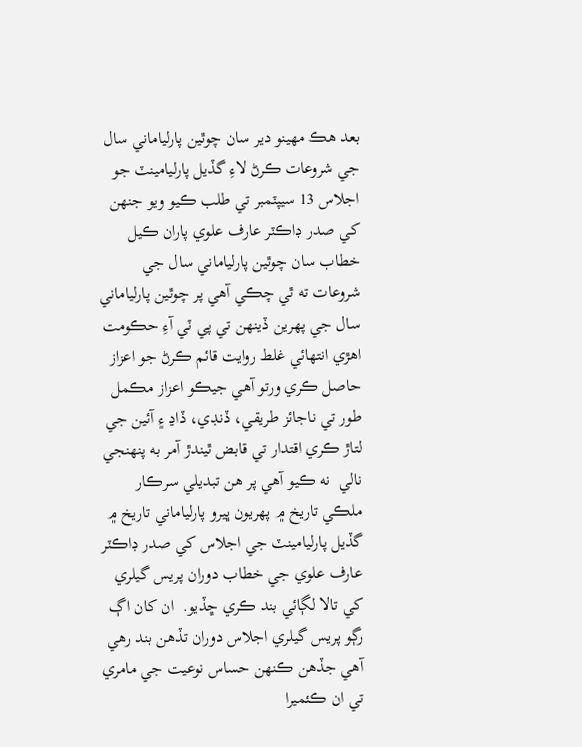بعد هڪ مهينو دير سان چوٿين پارلياماني سال جي شروعات ڪرڻ لاءِ گڏيل پارليامينٽ جو اجلاس 13 سيپٽمبر تي طلب ڪيو ويو جنهن کي صدر ڊاڪٽر عارف علوي پاران ڪيل خطاب سان چوٿين پارلياماني سال جي شروعات ته ٿي چڪي آھي پر چوٿين پارلياماني سال جي پهرين ڏينهن تي پي ٽي آءِ حڪومت اهڙي انتهائي غلط روايت قائم ڪرڻ جو اعزاز حاصل ڪري ورتو آھي جيڪو اعزاز مڪمل طور تي ناجائز طريقي، ڏنڊي، ڏاڍ ۽ آئين جي لتاڙ ڪري اقتدار تي قابض ٿيندڙ آمر به پنهنجي نالي  نه ڪيو آھي پر هن تبديلي سرڪار ملڪي تاريخ ۾ پهريون ڀيرو پارلياماني تاريخ ۾ گڏيل پارليامينٽ جي اجلاس کي صدر ڊاڪٽر عارف علوي جي خطاب دوران پريس گيلري کي تالا لڳائي بند ڪري ڇڏيو.  ان کان اڳ رڳو پريس گيلري اجلاس دوران تڏهن بند رهي آھي جڏهن ڪنهن حساس نوعيت جي مامري تي ان ڪئميرا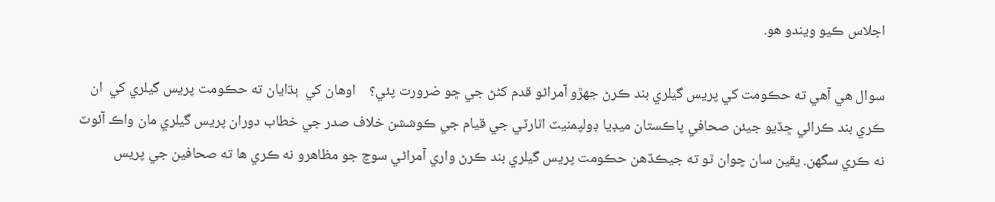اجلاس ڪيو ويندو هو.

سوال هي آھي ته حڪومت کي پريس گيلري بند ڪرڻ جهڙو آمراڻو قدم کڻڻ جي ڇو ضرورت پئي؟    اوهان کي  ٻڌايان ته حڪومت پريس گيلري کي  ان ڪري بند ڪرائي ڇڏيو جيئن صحافي پاڪستان ميڊيا ڊولپمنيٽ اٿارٽي جي قيام جي ڪوششن خلاف صدر جي خطاب دوران پريس گيلري مان واڪ آئوٽ نه ڪري سگهن. يقين سان چوان ٿو ته جيڪڏهن حڪومت پريس گيلري بند ڪرڻ واري آمراڻي سوچ جو مظاهرو نه ڪري ها ته صحافين جي پريس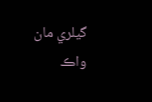گيلري مان واڪ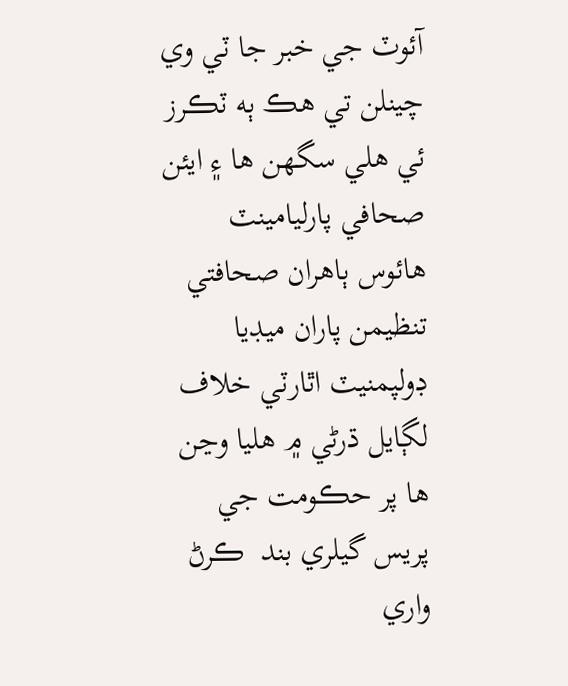آئوٽ جي خبر جا ٽي وي چينلن تي هڪ ٻه ٽڪرز ئي هلي سگهن ها ۽ ايئن صحافي پارليامينٽ هائوس ٻاهران صحافتي تنظيمن پاران ميڊيا ڊولپمنيٽ اٿارٽي خلاف لڳايل ڌرڻي ۾ هليا وڃن ها پر حڪومت جي پريس گيلري بند  ڪرڻ واري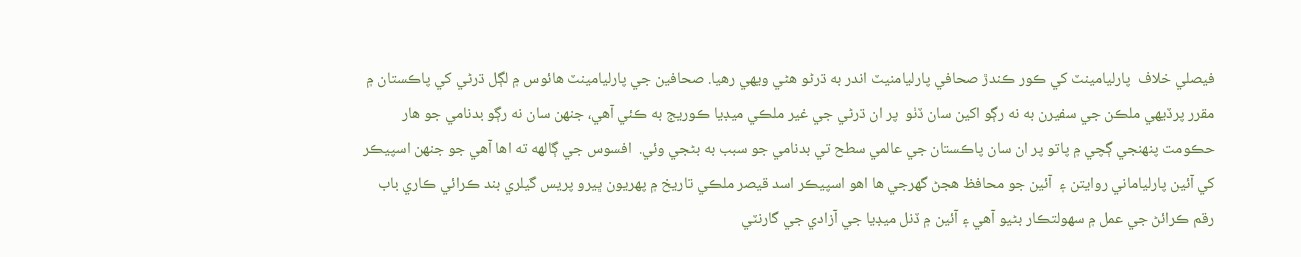فيصلي خلاف  پارليامينٽ کي ڪور ڪندڙ صحافي پارليامنيٽ اندر به ڌرڻو هڻي ويهي رهيا. صحافين جي پارليامينٽ هائوس ۾ لڳل ڌرڻي کي پاڪستان ۾ مقرر پرڏيهي ملڪن جي سفيرن به نه رڳو اکين سان ڏٺو  پر ان ڌرڻي جي غير ملڪي ميڊيا ڪوريج به ڪئي آھي، جنهن سان نه رڳو بدنامي جو هار حڪومت پنهنجي ڳچي ۾ پاتو پر ان سان پاڪستان جي عالمي سطح تي بدنامي جو سبب به بڻجي وئي.  افسوس جي ڳالھه ته اها آھي جو جنهن اسپيڪر کي آئين پارلياماني روايتن ۽  آئين جو محافظ هجڻ گهرجي ها اهو اسپيڪر اسد قيصر ملڪي تاريخ ۾ پهريون ڀيرو پريس گيلري بند ڪرائي ڪاري باب رقم ڪرائڻ جي عمل ۾ سهولتڪار بڻيو آھي ۽ آئين ۾ ڏنل ميڊيا جي آزادي جي گارنٽي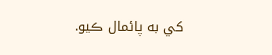کي به پائمال ڪيو.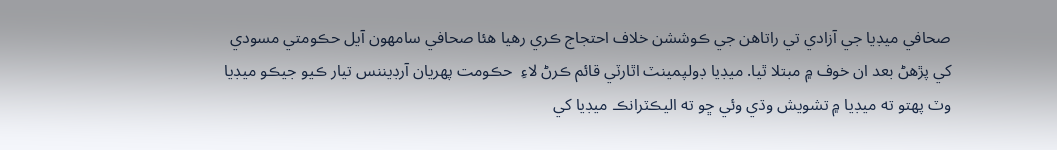صحافي ميڊيا جي آزادي تي راتاهن جي ڪوششن خلاف احتجاج ڪري رهيا هئا صحافي سامهون آيل حڪومتي مسودي کي پڙهڻ بعد ان خوف ۾ مبتلا ٿيا. ميڊيا ڊولپمينٽ اٿارٽي قائم ڪرڻ لاءِ  حڪومت پهريان آرڊيننس تيار ڪيو جيڪو ميڊيا وٽ پهتو ته ميڊيا ۾ تشويش وڌي وئي ڇو ته اليڪٽرانڪ ميڊيا کي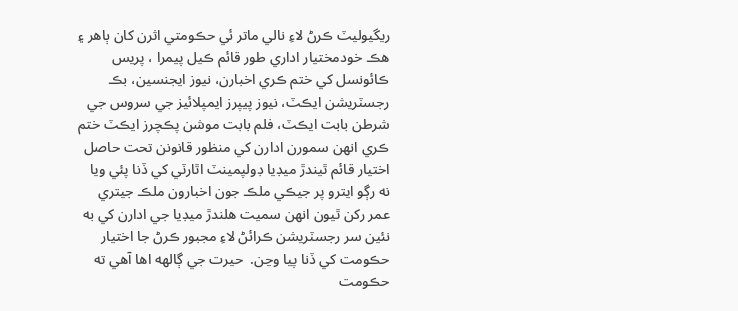ريگيوليٽ ڪرڻ لاءِ نالي ماتر ئي حڪومتي اثرن کان ٻاهر ۽ ھڪ خودمختيار اداري طور قائم ڪيل پيمرا ، پريس ڪائونسل کي ختم ڪري اخبارن، نيوز ايجنسين، بڪ رجسٽريشن ايڪٽ، نيوز پيپرز ايمپلائيز جي سروس جي شرطن بابت ايڪٽ، فلم بابت موشن پڪچرز ايڪٽ ختم ڪري انهن سمورن ادارن کي منظور قانونن تحت حاصل اختيار قائم ٿيندڙ ميڊيا ڊولپمينٽ اٿارٽي کي ڏنا پئي ويا  نه رڳو ايترو پر جيڪي ملڪ جون اخبارون ملڪ جيتري عمر رکن ٿيون انهن سميت هلندڙ ميڊيا جي ادارن کي به نئين سر رجسٽريشن ڪرائڻ لاءِ مجبور ڪرڻ جا اختيار حڪومت کي ڏنا پيا وڃن.  حيرت جي ڳالھه اها آھي ته حڪومت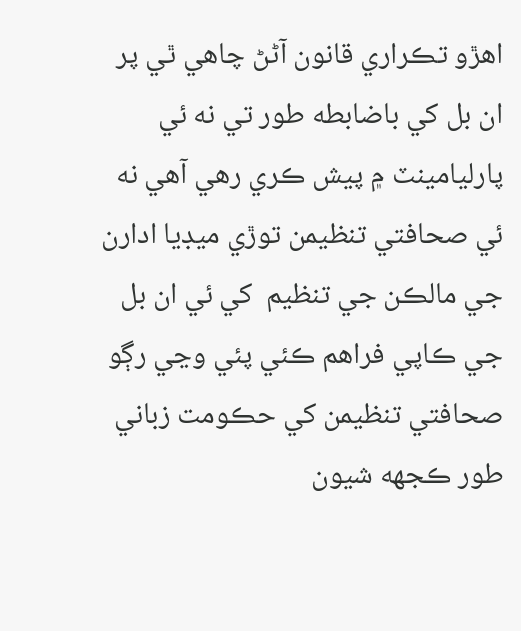اهڙو تڪراري قانون آڻڻ چاهي ٿي پر ان بل کي باضابطه طور تي نه ئي پارليامينٽ ۾ پيش ڪري رهي آھي نه ئي صحافتي تنظيمن توڙي ميڊيا ادارن جي مالڪن جي تنظيم  کي ئي ان بل جي ڪاپي فراهم ڪئي پئي وڃي رڳو صحافتي تنظيمن کي حڪومت زباني طور ڪجھه شيون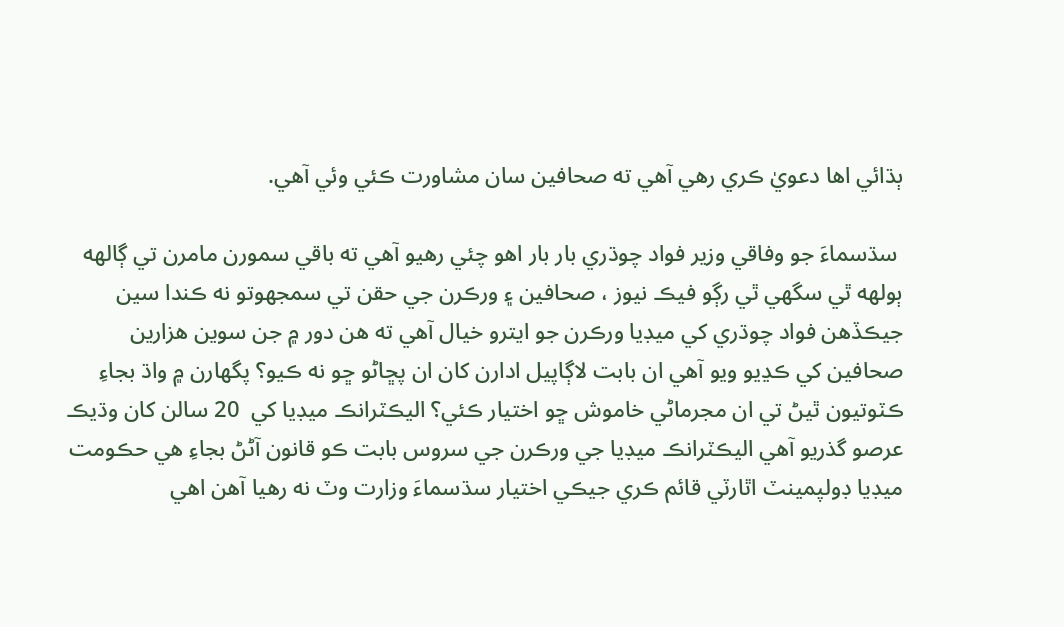ٻڌائي اها دعويٰ ڪري رهي آھي ته صحافين سان مشاورت ڪئي وئي آھي.

 سڌسماءَ جو وفاقي وزير فواد چوڌري بار بار اهو چئي رهيو آھي ته باقي سمورن مامرن تي ڳالھه ٻولھه ٿي سگهي ٿي رڳو فيڪ نيوز ، صحافين ۽ ورڪرن جي حقن تي سمجهوتو نه ڪندا سين جيڪڏهن فواد چوڌري کي ميڊيا ورڪرن جو ايترو خيال آھي ته هن دور ۾ جن سوين هزارين صحافين کي ڪڍيو ويو آھي ان بابت لاڳاپيل ادارن کان ان پڇاڻو ڇو نه ڪيو؟ پگهارن ۾ واڌ بجاءِ ڪٽوتيون ٿيڻ تي ان مجرماڻي خاموش ڇو اختيار ڪئي؟ اليڪٽرانڪ ميڊيا کي  20 سالن کان وڌيڪ عرصو گذريو آھي اليڪٽرانڪ ميڊيا جي ورڪرن جي سروس بابت ڪو قانون آڻڻ بجاءِ هي حڪومت ميڊيا ڊولپمينٽ اٿارٽي قائم ڪري جيڪي اختيار سڌسماءَ وزارت وٽ نه رهيا آھن اهي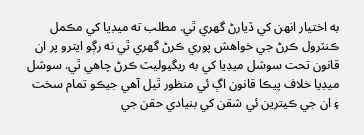به اختيار انهن کي ڏيارڻ گهري ٿي. مطلب ته ميڊيا کي مڪمل ڪنٽرول ڪرڻ جي خواهش پوري ڪرڻ گهري ٿي نه رڳو ايترو پر ان قانون تحت سوشل ميڊيا کي به ريگيوليٽ ڪرڻ چاهي ٿي. سوشل ميڊيا خلاف پيڪا قانون اڳ ئي منظور ٿيل آھي جيڪو تمام سخت ۽ ان جي ڪيترين ئي شقن کي بنيادي حقن جي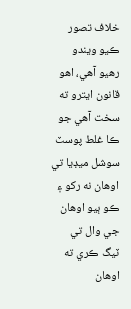خلاف تصور ڪيو ويندو رهيو آھي، اهو قانون ايترو ته سخت آھي جو ڪا غلط پوسٽ سوشل ميڊيا تي اوهان نه رکو ۽ ڪو ٻيو اوهان جي وال تي ٽيگ ڪري ته اوهان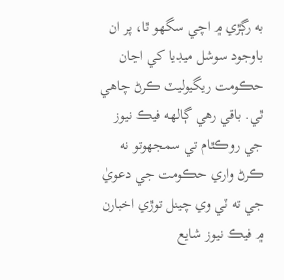به رڳڙي ۾ اچي سگهو ٿا، پر ان باوجود سوشل ميڊيا کي اڃان حڪومت ريگيوليٽ ڪرڻ چاهي ٿي. باقي رهي ڳالھه فيڪ نيوز جي روڪٿام تي سمجهوتو نه ڪرڻ واري حڪومت جي دعويٰ جي ته ٽي وي چينل توڙي اخبارن ۾ فيڪ نيوز شايع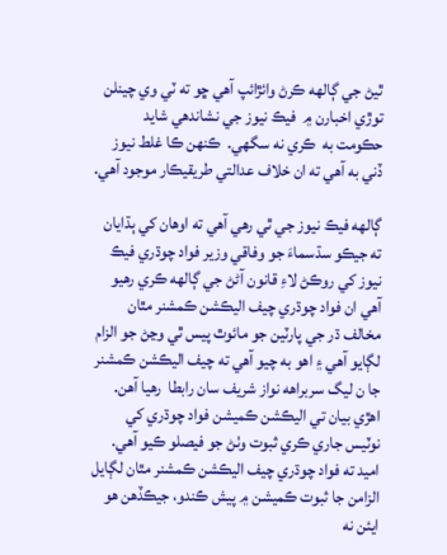ٿيڻ جي ڳالھه ڪرڻ وائڙائپ آھي ڇو ته ٽي وي چينلن توڙي اخبارن ۾  فيڪ نيوز جي نشاندهي شايد حڪومت به  ڪري نه سگهي.  ڪنهن ڪا غلط نيوز ڏني به آھي ته ان خلاف عدالتي طريقيڪار موجود آھي.

ڳالھه فيڪ نيوز جي ٿي رهي آھي ته اوهان کي ٻڌايان ته جيڪو سڌسماءَ جو وفاقي وزير فواد چوڌري فيڪ نيوز کي روڪڻ لاءِ قانون آڻڻ جي ڳالھه ڪري رهيو آھي ان فواد چوڌري چيف اليڪشن ڪمشنر مٿان مخالف ڌر جي پارٽين جو مائوٿ پيس ٿي وڃڻ جو الزام لڳايو آھي ۽ اهو به چيو آھي ته چيف اليڪشن ڪمشنر جا ن ليگ سربراهه نواز شريف سان رابطا  رهيا آھن. اهڙي بيان تي اليڪشن ڪميشن فواد چوڌري کي نوٽيس جاري ڪري ثبوت وٺڻ جو فيصلو ڪيو آھي. اميد ته فواد چوڌري چيف اليڪشن ڪمشنر مٿان لڳايل الزامن جا ثبوت ڪميشن ۾ پيش ڪندو، جيڪڏهن هو ايئن نه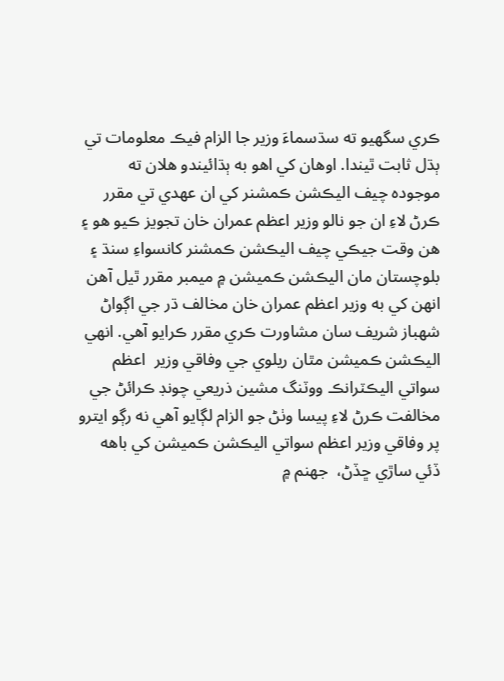ڪري سگهيو ته سڌسماءَ وزير جا الزام فيڪ معلومات تي ٻڌل ثابت ٿيندا. اوهان کي اهو به ٻڌائيندو هلان ته موجوده چيف اليڪشن ڪمشنر کي ان عهدي تي مقرر ڪرڻ لاءِ ان جو نالو وزير اعظم عمران خان تجويز ڪيو هو ۽ هن وقت جيڪي چيف اليڪشن ڪمشنر کانسواءِ سنڌ ۽ بلوچستان مان اليڪشن ڪميشن ۾ ميمبر مقرر ٿيل آھن انهن کي به وزير اعظم عمران خان مخالف ڌر جي اڳواڻ شهباز شريف سان مشاورت ڪري مقرر ڪرايو آھي. انهي اليڪشن ڪميشن مٿان ريلوي جي وفاقي وزير  اعظم سواتي اليڪٽرانڪ ووٽنگ مشين ذريعي چونڊ ڪرائڻ جي مخالفت ڪرڻ لاءِ پيسا وٺڻ جو الزام لڳايو آھي نه رڳو ايترو پر وفاقي وزير اعظم سواتي اليڪشن ڪميشن کي باھه ڏئي ساڙي ڇڏڻ،  جهنم ۾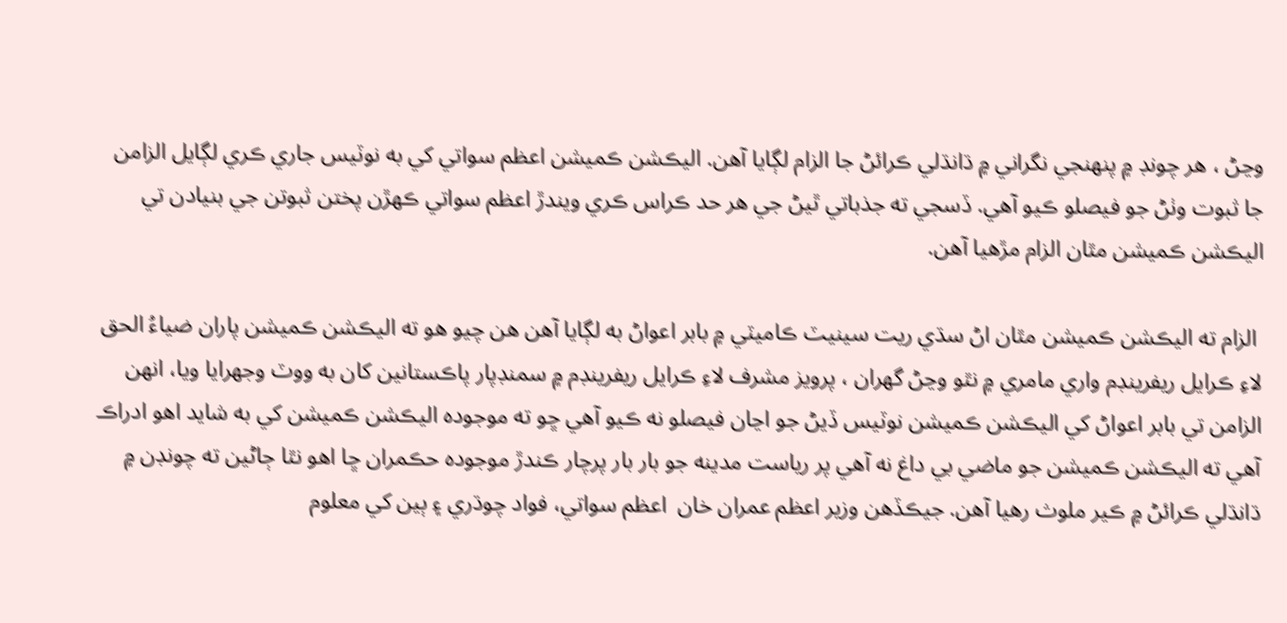وڃڻ ، هر چونڊ ۾ پنهنجي نگراني ۾ ڌانڌلي ڪرائڻ جا الزام لڳايا آهن. اليڪشن ڪميشن اعظم سواتي کي به نوٽيس جاري ڪري لڳايل الزامن جا ثبوت وٺڻ جو فيصلو ڪيو آھي. ڏسجي ته جذباتي ٿيڻ جي هر حد ڪراس ڪري ويندڙ اعظم سواتي ڪهڙن پختن ثبوتن جي بنيادن تي اليڪشن ڪميشن مٿان الزام مڙهيا آھن.

 الزام ته اليڪشن ڪميشن مٿان اڻ سڌي ريت سينيٽ ڪاميٽي ۾ بابر اعواڻ به لڳايا آھن هن چيو هو ته اليڪشن ڪميشن پاران ضياءُ الحق لاءِ ڪرايل ريفرينڊم واري مامري ۾ نٿو وڃڻ گهران ، پرويز مشرف لاءِ ڪرايل ريفرينڊم ۾ سمنڊپار پاڪستانين کان به ووٽ وجهرايا ويا، انهن الزامن تي بابر اعواڻ کي اليڪشن ڪميشن نوٽيس ڏيڻ جو اڃان فيصلو نه ڪيو آھي ڇو ته موجوده اليڪشن ڪميشن کي به شايد اهو ادراڪ آھي ته اليڪشن ڪميشن جو ماضي بي داغ نه آھي پر رياست مدينه جو بار بار پرچار ڪندڙ موجوده حڪمران ڇا اهو نٿا ڄاڻين ته چونڊن ۾ ڌانڌلي ڪرائڻ ۾ ڪير ملوث رهيا آھن. جيڪڏهن وزير اعظم عمران خان  اعظم سواتي، فواد چوڌري ۽ ٻين کي معلوم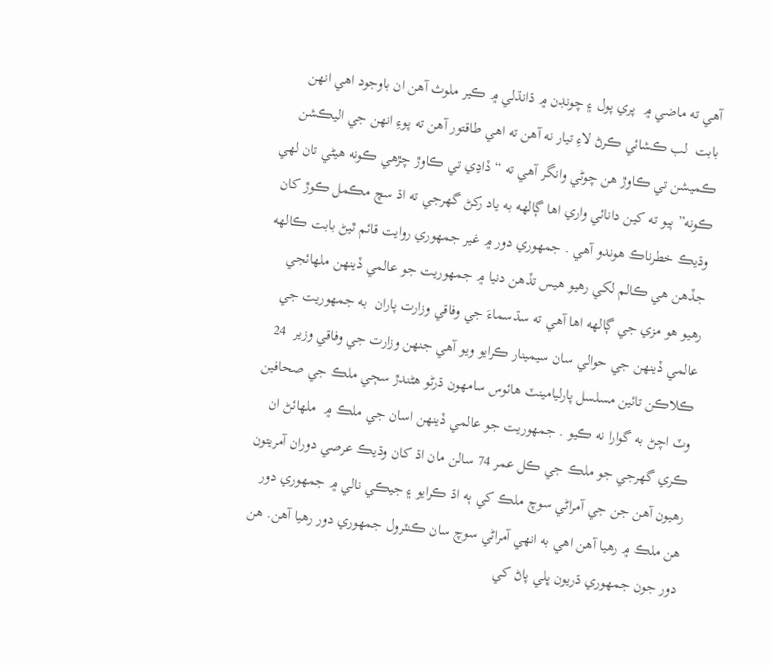آھي ته ماضي ۾  پري پول ۽ چونڊن ۾ ڌانڌلي ۾ ڪير ملوث آھن ان باوجود اهي انهن بابت  لب ڪشائي ڪرڻ لاءِ تيار نه آھن ته اهي طاقتور آھن ته پوءِ انهن جي اليڪشن ڪميشن تي ڪاوڙ هن چوڻي وانگر آھي ته “ڏاڍي تي ڪاوڙ چڙهي ڪونه هيڻي تان لهي ڪونه” ٻيو ته کين دانائي واري اها ڳالھه به ياد رکڻ گهرجي ته اڌ سچ مڪمل ڪوڙ کان وڌيڪ خطرناڪ هوندو آھي . جمهوري دور ۾ غير جمهوري روايت قائم ٿيڻ بابت ڪالھه جڏهن هي ڪالم لکي رهيو هيس تڏهن دنيا ۾ جمهوريت جو عالمي ڏينهن ملهائجي رهيو هو مزي جي ڳالھه اها آھي ته سڌسماءَ جي وفاقي وزارت پاران  به جمهوريت جي عالمي ڏينهن جي حوالي سان سيمينار ڪرايو ويو آھي جنهن وزارت جي وفاقي وزير  24 ڪلاڪن تائين مسلسل پارليامينٽ هائوس سامهون ڌرڻو هڻندڙ سڄي ملڪ جي صحافين وٽ اچڻ به گوارا نه ڪيو . جمهوريت جو عالمي ڏينهن اسان جي ملڪ ۾  ملهائڻ ان ڪري گهرجي جو ملڪ جي ڪل عمر 74 سالن مان اڌ کان وڌيڪ عرصي دوران آمريتون رهيون آھن جن جي آمراڻي سوچ ملڪ کي ٻه اڌ ڪرايو ۽ جيڪي نالي ۾ جمهوري دور هن ملڪ ۾ رهيا آھن اهي به انهي آمراڻي سوچ سان ڪنٽرول جمهوري دور رهيا آھن. هن دور جون جمهوري ڌريون ڀلي پاڻ کي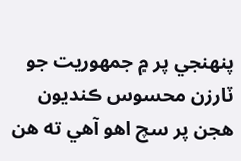پنهنجي پر ۾ جمهوريت جو ٽارزن محسوس ڪنديون هجن پر سچ اهو آھي ته هن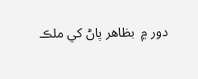دور ۾  بظاهر پاڻ کي ملڪ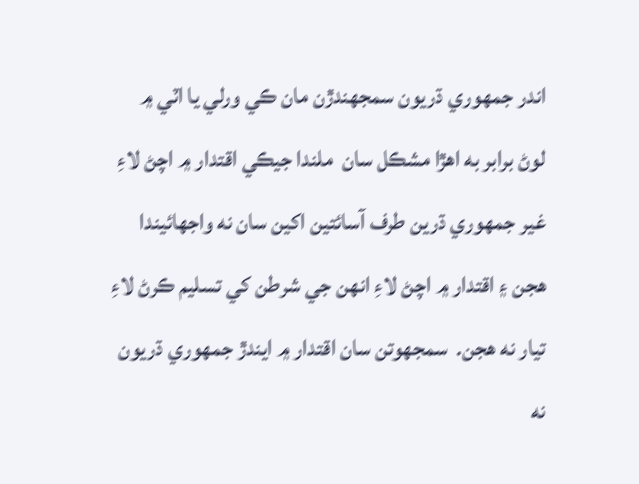اندر جمهوري ڌريون سمجهندڙن مان ڪي ورلي يا اٽي ۾ لوڻ برابر به اهڙا مشڪل سان  ملندا جيڪي اقتدار ۾ اچڻ لاءِ غير جمهوري ڌرين طرف آسائتين اکين سان نه واجهائيندا هجن ۽ اقتدار ۾ اچڻ لاءِ انهن جي شرطن کي تسليم ڪرڻ لاءِ تيار نه هجن.  سمجهوتن سان اقتدار ۾ ايندڙ جمهوري ڌريون نه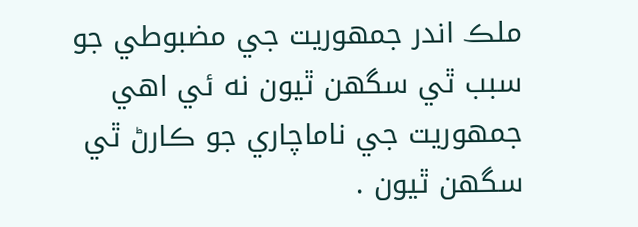ملڪ اندر جمهوريت جي مضبوطي جو سبب ٿي سگهن ٿيون نه ئي اهي جمهوريت جي ناماچاري جو ڪارڻ ٿي سگهن ٿيون .